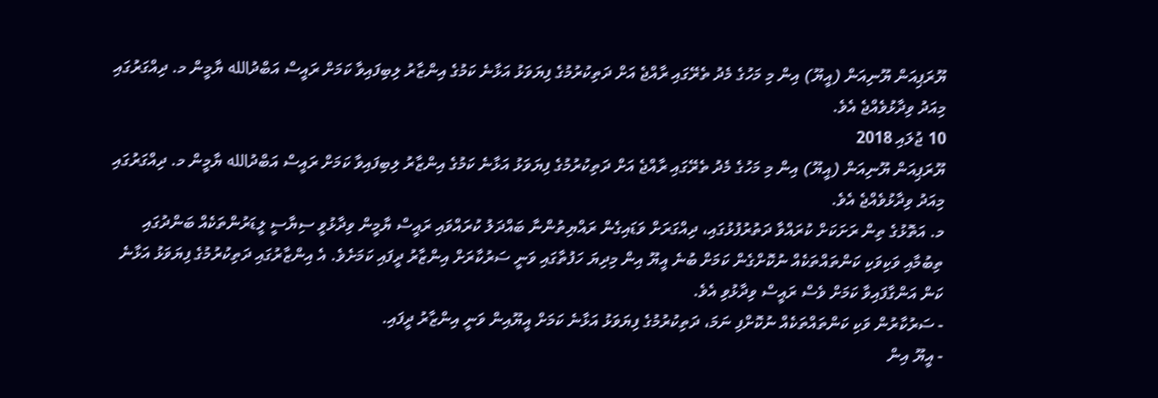ޔޫރަޕިއަން ޔޫނިއަން (އީޔޫ) އިން މި މަހުގެ މެދު ތެރޭގައި ރާއްޖެ އަށް ދަތިކުރުމުގެ ފިޔަވަޅު އަޅާނެ ކަމުގެ އިންޒާރު ލިބިފައިވާ ކަމަށް ރައީސް އަބްދުالله ޔާމީން މ. ދިއްގަރުގައި މިއަދު ވިދާޅުވެއްޖެ އެވެ.
10 ޖުލައި 2018
ޔޫރަޕިއަން ޔޫނިއަން (އީޔޫ) އިން މި މަހުގެ މެދު ތެރޭގައި ރާއްޖެ އަށް ދަތިކުރުމުގެ ފިޔަވަޅު އަޅާނެ ކަމުގެ އިންޒާރު ލިބިފައިވާ ކަމަށް ރައީސް އަބްދުالله ޔާމީން މ. ދިއްގަރުގައި މިއަދު ވިދާޅުވެއްޖެ އެވެ.
މ. އަތޮޅުގެ ތިން ރަށަކަށް ކުރައްވާ ދަތުރުފުޅުގައި، ދިއްގަރަށް ވަޑައިގެން ރައްޔިތުންނާ ބައްދަލު ކުރައްވައި ރައީސް ޔާމީން ވިދާޅުވީ ސިޔާސީ ލީޑަރުންތަކެއް ބަންދުގައި ތިބުމާއި ވަކިވަކި ކަންތައްތަކެއް ނުކޮށްގެން ކަމަށް ބުނެ އީޔޫ އިން މިދިޔަ ހަފުތާގައި ވަނީ ސަރުކާރަށް އިންޒާރު ދީފައި ކަމަށެވެ. އެ އިންޒާރުގައި ދަތިކުރުމުގެ ފިޔަވަޅު އަޅާނެ ކަން އަންގާފައިވާ ކަމަށް ވެސް ރައީސް ވިދާޅުވި އެވެ.
- ސަރުކާރުން ވަކި ކަންތައްތަކެއް ނުކޮށްފި ނަމަ، ދަތިކުރުމުގެ ފިޔަވަޅު އަޅާނެ ކަމަށް އީޔޫއިން ވަނީ އިންޒާރު ދީފައި.
- އީޔޫ އިން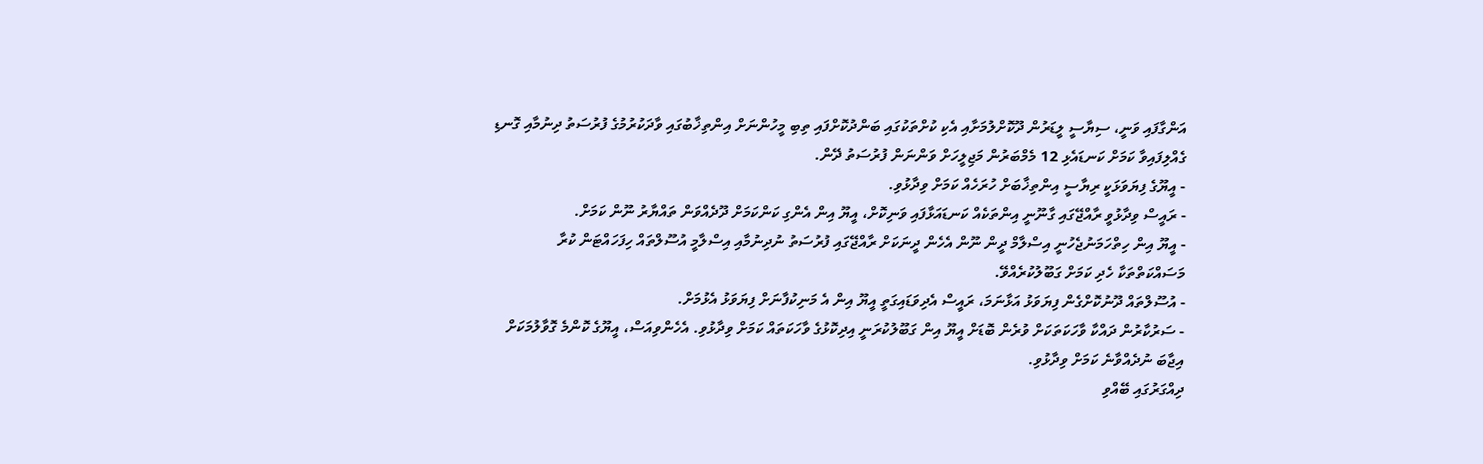އަންގާފައި ވަނީ، ސިޔާސީ ލީޑަރުން ދޫކޮށްލުމަށާއި އެކި ކުށްތަކުގައި ބަންދުކޮށްފައި ތިބި މީހުންނަށް އިންތިޚާބުގައި ވާދަކުރުމުގެ ފުރުސަތު ދިނުމާއި ގޮނޑި ގެއްލިފައިވާ ކަމަށް ކަނޑައެޅި 12 މެމްބަރުން މަޖިލީހަށް ވަންނަން ފުރުސަތު ދޭން.
- އީޔޫގެ ފިޔަވަޅަކީ ރިޔާސީ އިންތިޚާބަށް ހުރަހެއް ކަމަށް ވިދާޅުވި.
- ރައީސް ވިދާޅުވީ ރާއްޖޭގައި ގާނޫނީ އިންތަކެއް ކަނޑައަޅާފައި ވަނިކޮށް، އީޔޫ އިން އެންގި ކަންކަމަށް ދޫދެއްވަން ތައްޔާރު ނޫން ކަމަށް.
- އީޔޫ އިން ހިތްހަމަނުޖެހުނީ އިސްލާމް ދީން ނޫން އެހެން ދީނަކަށް ރާއްޖޭގައި ފުރުސަތު ނުދިނުމާއި އިސްލާމީ އުސޫލްތައް ހިފަހައްޓަން ކުރާ މަސައްކަތްތަކާ ހެދި ކަމަށް ގަބޫލުކުރެއްވޭ.
- އުސޫލްތައް ދޫނުކޮށްގެން ފިޔަވަޅު އަޅާނަމަ، ރައީސް އެދިވަޑައިގަތީ އީޔޫ އިން އެ މަނިކުފާނަށް ފިޔަވަޅު އެޅުމަށް.
- ސަރުކާރުން ދައްކާ ވާހަކަތަކަށް ވުރެން ބޮޑަށް އީޔޫ އިން ގަބޫލުކުރަނީ އިދިކޮޅުގެ ވާހަކަތައް ކަމަށް ވިދާޅުވި. އެހެންވިއަސް، އީޔޫގެ ކޮންމެ ގޮވާލުމަކަށް އިޖާބަ ނުދެއްވާނެ ކަމަށް ވިދާޅުވި.
ދިއްގަރުގައި ބޭއްވި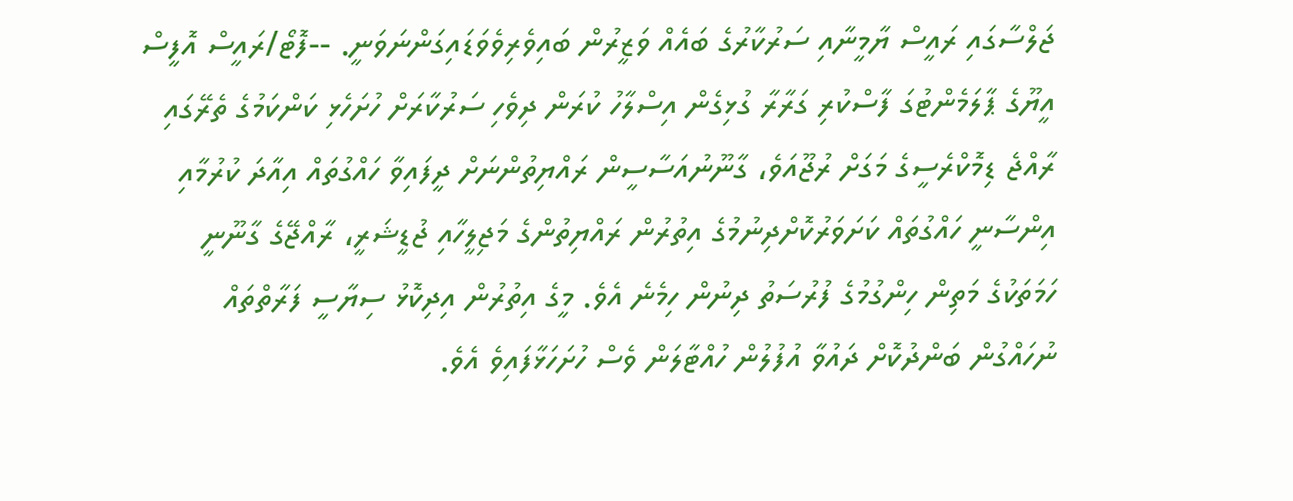ޖަލްސާގައި ރައީސް ޔާމީނާއި ސަރުކާރުގެ ބައެއް ވަޒީރުން ބައިވެރިވެވަޑައިގަންނަވަނީ. --ފޮޓޯ/ރައީސް އޮފީސް
އީޔޫގެ ޕާލަމެންޓުގަ ފާސްކުރި ގަރާރާ ގުޅިގެން އިސްލާހު ކުރަން ދިވެހި ސަރުކާރަށް ހުށަހެޅި ކަންކަމުގެ ތެރޭގައި ރާއްޖެ ޑިމޮކްރެސީގެ މަގަށް ރުޖޫއަވެ، ގާނޫނުއަސާސީން ރައްޔިތުންނަށް ދީފައިވާ ހައްގުތައް އިއާދަ ކުރުމާއި އިންސާނީ ހައްގުތައް ކަށަވަރުކޮށްދިނުމުގެ އިތުރުން ރައްޔިތުންގެ މަޖިލީހާއި ޖުޑީޝަރީ، ރާއްޖޭގެ ގާނޫނީ ހަމަތަކުގެ މަތިން ހިންގުމުގެ ފުރުސަތު ދިނުން ހިމެނެ އެވެ. މީގެ އިތުރުން އިދިކޮޅު ސިޔާސީ ފަރާތްތައް ނުހައްގުން ބަންދުކޮށް ދައުވާ އުފުލުން ހުއްޓާލަން ވެސް ހުށަހަޅާފައިވެ އެވެ.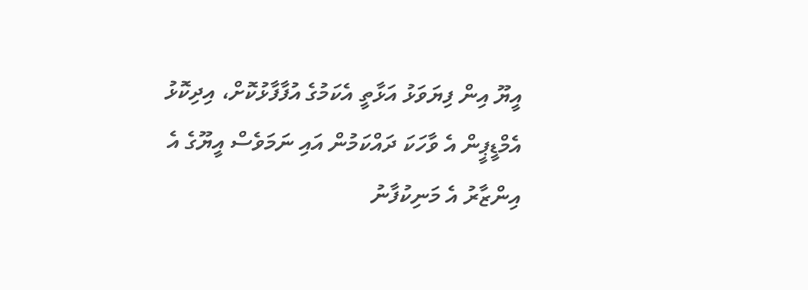އީޔޫ އިން ފިޔަވަޅު އަޅާތީ އެކަމުގެ އުފާފާޅުކޮށް، އިދިކޮޅު އެމްޑީޕީން އެ ވާހަކަ ދައްކަމުން އައި ނަމަވެސް އީޔޫގެ އެ އިންޒާރު އެ މަނިކުފާނު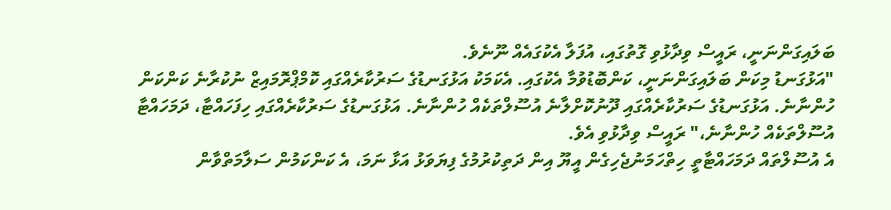ބަލައިގަންނަނީ، ރައީސް ވިދާޅުވި ގޮތުގައި، އުފަލާ އެކުގައެއް ނޫނެވެ.
"އަޅުގަނޑު މިކަން ބަލައިގަންނަނީ، ކަންބޮޑުވުމާ އެކުގައި. އެކަމަކު އަޅުގަނޑުގެ ސަރުކާރެއްގައި ކޮމްޕްރޮމައިޒް ނުކުރާނެ ކަންކަން ހުންނާނެ. އަޅުގަނޑުގެ ސަރުކާރެއްގައި ދޫނުކޮށްލާނެ އުސޫލްތަކެއް ހުންނާނެ. އަޅުގަނޑުގެ ސަރުކާރެއްގައި ހިފަހައްޓާ، ދަމަހައްޓާ އުސޫލްތަކެއް ހުންނާނެ،" ރައީސް ވިދާޅުވި އެވެ.
އެ އުސޫލްތައް ދަމަހައްޓާތީ ހިތްހަމަނުޖެހިގެން އީޔޫ އިން ދަތިކުރުމުގެ ފިޔަވަޅު އަޅާ ނަމަ، އެ ކަންކަމުން ސަލާމަތްވާން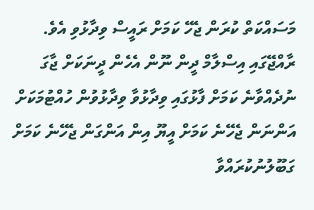މަސައްކަތް ކުރަން ޖެހޭ ކަމަށް ރައީސް ވިދާޅުވި އެވެ.
ރާއްޖޭގައި އިސްލާމް ދީން ނޫން އެހެން ދީނަކަށް ޖާގަ ނުދެއްވާނެ ކަމަށް ފާޅުގައި ވިދާޅުވާ ވިދާޅުވުން ހުއްޓުމަކަށް އަންނަން ޖެހޭނެ ކަމަށް އީޔޫ އިން އަންގަން ޖެހޭނެ ކަމަށް ގަބޫލުނުކުރައްވާ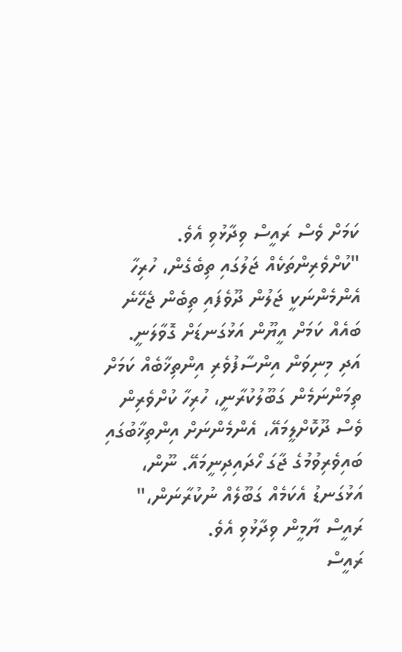ކަމަށް ވެސް ރައީސް ވިދާޅުވި އެވެ.
"ކުށްވެރިންތަކެއް ޖަލުގައި ތިބެގެން، ހުރިހާ އެންމެންނަކީ ޖަލުން ދޫވެފައި ތިބެން ޖެހޭނެ ބައެއް ކަމަށް އީޔޫން އަޅުގަނޑަށް ގޮވާލަނީ. އަދި މިނިވަން އިންސާފުވެރި އިންތިޚާބެއް ކަމަށް ތިމަންނަމެން ގަބޫލުކުރާނީ، ހުރިހާ ކުށްވެރިން ވެސް ދޫކޮށްލީމައޭ، އެންމެންނަށް އިންތިޚާބުގައި ބައިވެރިވުމުގެ ޖާގަ ހޯދައިދިނީމައޭ. ނޫން، އަޅުގަނޑު އެކަމެއް ގަބޫލެއް ނުކުރާނަން،" ރައީސް ޔާމީން ވިދާޅުވި އެވެ.
ރައީސް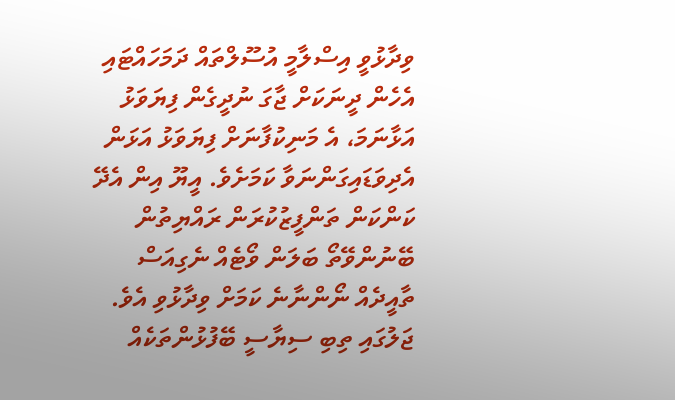ވިދާޅުވީ އިސްލާމީ އުސޫލްތައް ދަމަހައްޓައި އެހެން ދީނަކަށް ޖާގަ ނުދީގެން ފިޔަވަޅު އަޅާނަމަ، އެ މަނިކުފާނަށް ފިޔަވަޅު އަޅަން އެދިވަޑައިގަންނަވާ ކަމަށެވެ. އީޔޫ އިން އެދޭ ކަންކަން ތަންފީޒުކުރަން ރައްޔިތުން ބޭނުންވޭތޯ ބަލަން ވޯޓެއް ނެގިއަސް ތާއީދެއް ނޯންނާނެ ކަމަށް ވިދާޅުވި އެވެ.
ޖަލުގައި ތިބި ސިޔާސީ ބޭފުޅުންތަކެއް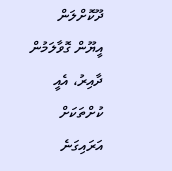ދޫކޮށްލަން އީޔޫން ގޮވާލަމުން ދާއިރު، އެއީ ކުށްތަކަށް އަރައިގަނެ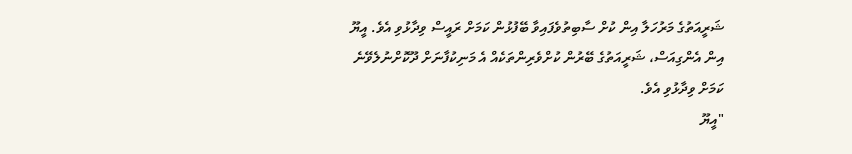ޝަރީއަތުގެ މަރުހަލާ އިން ކުށް ސާބިތުވެފައިވާ ބޭފުޅުން ކަމަށް ރައީސް ވިދާޅުވި އެވެ. އީޔޫ އިން އެންގިއަސް، ޝަރީއަތުގެ ބޭރުން ކުށްވެރިންތަކެއް އެ މަނިކުފާނަށް ދޫކޮށްނުލެވޭނެ ކަމަށް ވިދާޅުވި އެވެ.
"އީޔޫ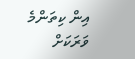އިން ކިތަންމެ ވަރަކަށް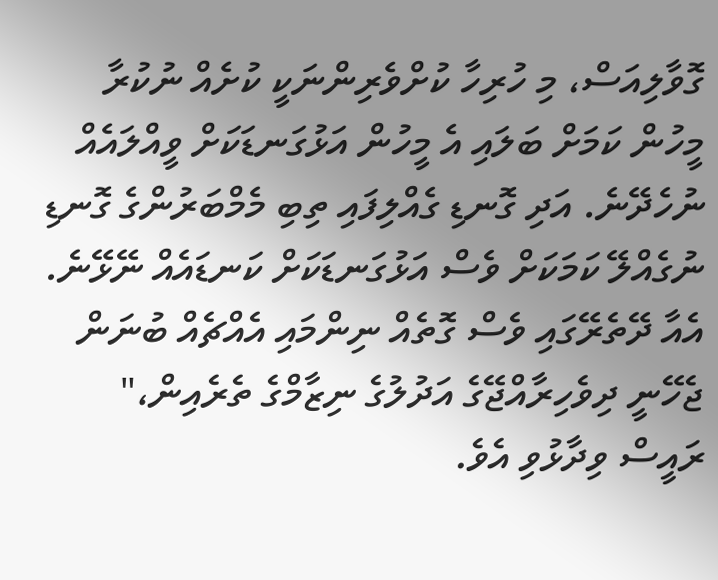ގޮވާލިއަސް، މި ހުރިހާ ކުށްވެރިންނަކީ ކުށެއް ނުކުރާ މީހުން ކަމަށް ބަލައި އެ މީހުން އަޅުގަނޑަކަށް ވީއްލައެއް ނުހެދޭނެ. އަދި ގޮނޑި ގެއްލިފައި ތިބި މެމްބަރުންގެ ގޮނޑި ނުގެއްލޭ ކަމަކަށް ވެސް އަޅުގަނޑަކަށް ކަނޑައެއް ނޭޅޭނެ. އެއާ ދޭތެރޭގައި ވެސް ގޮތެއް ނިންމައި އެއްޗެއް ބުނަން ޖެހޭނީ ދިވެހިރާއްޖޭގެ އަދުލުގެ ނިޒާމްގެ ތެރެއިން،" ރައީސް ވިދާޅުވި އެވެ.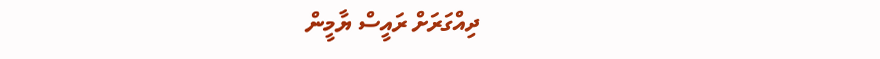ދިއްގަރަށް ރައީސް ޔާމީން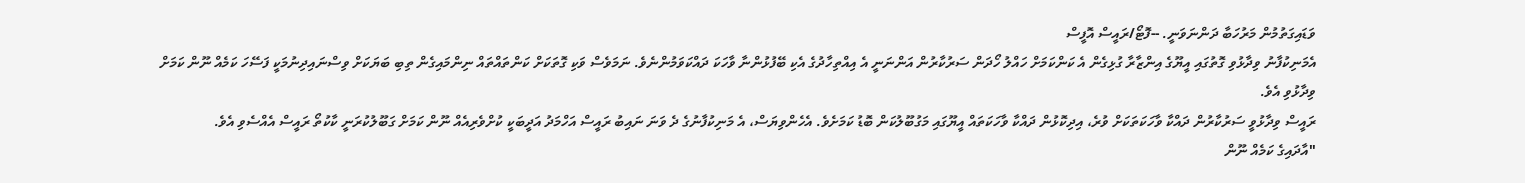ވަޑައިގަތުމުން މަރުހަބާ ދަންނަވަނީ. --ފޮޓޯ/ރައީސް އޮފީސް
އެމަނިކުފާނު ވިދާޅުވި ގޮތުގައި އީޔޫގެ އިންޒާރާ ގުޅިގެން އެ ކަންކަމަށް ހައްލު ހޯދަން ސަރުކާރުން އަންނަނީ އެ އިއްތިހާދުގެ އެކި ބޭފުޅުންނާ ވާހަކަ ދައްކަވަމުންނެވެ. ނަމަވެސް ވަކި ގޮތަކަށް ކަންތައްތައް ނިންމައިގެން ތިބި ބަޔަކަށް ވިސްނައިދިނުމަކީ ފަސޭހަ ކަމެއް ނޫން ކަމަށް ވިދާޅުވި އެވެ.
ރައީސް ވިދާޅުވީ ސަރުކާރުން ދައްކާ ވާހަކަތަކަށް ވުރެ، އިދިކޮޅުން ދައްކާ ވާހަކަތައް އީޔޫގައި މަގުބޫލުކަން ބޮޑު ކަމަށެވެ. އެހެންވިޔަސް، އެ މަނިކުފާނުގެ ދެ ވަނަ ނައިބު ރައީސް އަހްމަދު އަދީބަކީ ކުށްވެރިއެއް ނޫން ކަމަށް ގަބޫލުކުރަނީ ކާކުތޯ ރައީސް އެއްސެވި އެވެ.
"އާދައިގެ ކަމެއް ނޫން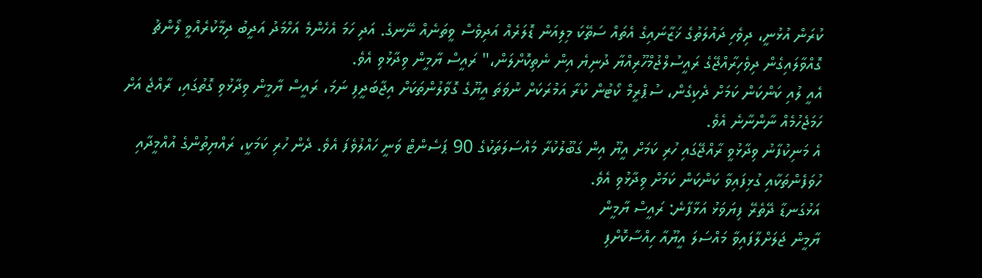ކުރަން އުޅުނީ، ދިވެހި ދައުލަތުގެ ޚަޒާނައިގެ އެތައް ސަތޭކަ މިލިއަން ޑޮލަރެއް އަދިވެސް ވީތަނެއް ނޭނގެ. އަދި ހަމަ އެހެންމެ އަހްމަދު އަދީބު ދިމާކުރެއްވީ ލޯންޗު ގޮއްވާލައިގެން ދިވެހިރާއްޖޭގެ ރައީސުލްޖުމްހޫރިއްޔާ ދުނިޔެ އިން ނެތިކޮށްލަން،" ރައީސް ޔާމީން ވިދާޅުވި އެވެ.
އެއީ ލުއި ކަންކަން ކަމަށް ދެކިގެން، ސުޕްރީމް ކޯޓުން ކުރާ އަމުރަކަށް ނުވަތަ އީޔޫގެ ގޮވާލުންތަކަށް އިޖާބަދީފި ނަމަ، ރައީސް ޔާމީން ވިދާޅުވި ގޮތުގައި، ރާއްޖެ އަށް ހަމަޖެހުމެއް ނާންނާނެ އެވެ.
އެ މަނިކުފާނު ވިދާޅުވީ ރާއްޖޭގައި ހުރި ކަމަށް އީޔޫ އިން ގަބޫލުކުރާ މައްސަލަތަކުގެ 90 ޕަސެންޓް ވަނީ ހައްލުވެފަ އެވެ. ދެން ހުރި ކަމަކީ، ރައްޔިތުންގެ އުއްމީދާއި ހުވަފެންތަކާއި ގުޅިފައިވާ ކަންކަން ކަމަށް ވިދާޅުވި އެވެ.
އަޅުގަނޑާ ދޭތެރޭ ފިޔަވަޅު އަޅާފާނެ: ރައީސް ޔާމީން
ޔާމީން ޖަލަށްލާފައިވާ މައްސަލަ އީޔޫއާ ހިއްސާކޮށްފި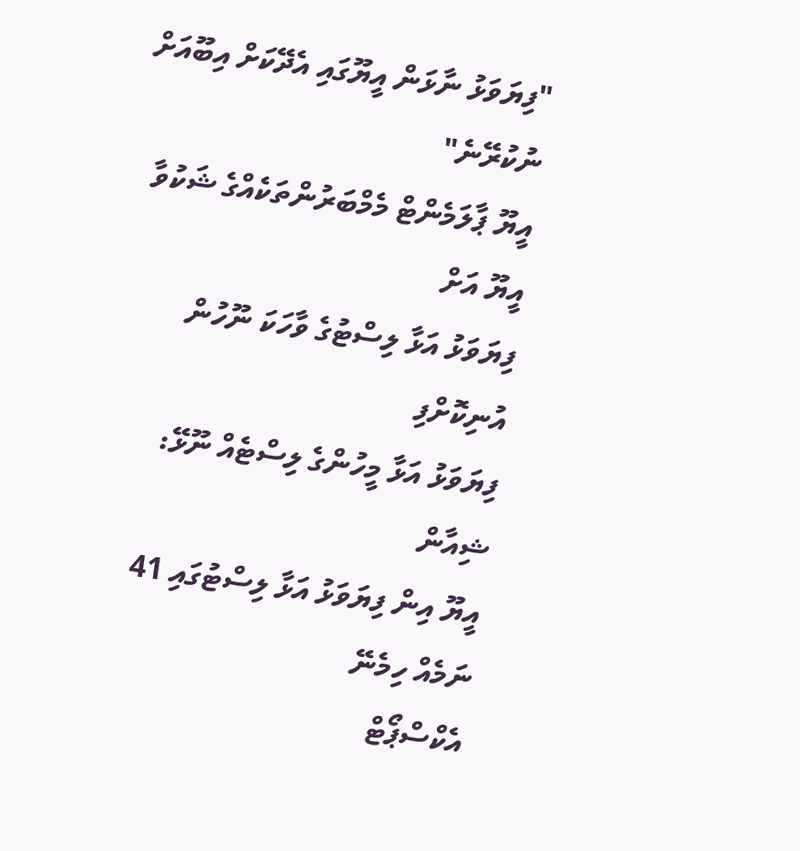"ފިޔަވަޅު ނާޅަން އީޔޫގައި އެދޭކަށް އިބޫއަށް ނުކުރޭނެ"
އީޔޫ ޕާލަމެންޓް މެމްބަރުންތަކެއްގެ ޝަކުވާ އީޔޫ އަށް
ފިޔަވަޅު އަޅާ ލިސްޓުގެ ވާހަކަ ނޫހުން އުނިކޮށްފި
ފިޔަވަޅު އަޅާ މީހުންގެ ލިސްޓެއް ނޫޅޭ: ޝިއާން
އީޔޫ އިން ފިޔަވަޅު އަޅާ ލިސްޓުގައި 41 ނަމެއް ހިމެނޭ
އެކްސްޕޯޓް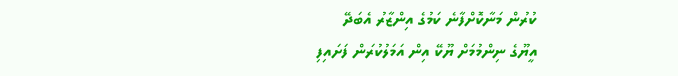ކުރުން މަނާކޮށްފާނެ ކަމުގެ އިންޒާރު އެބަދޭ
އީޔޫގެ ނިންމުމަށް ޔޫކޭ އިން އަމަލުކުރަން ފަށައިފި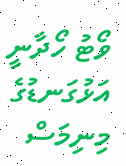ވޯޓު ހޯދާނީ އަޅުގަނޑުގެ މިނިމަސް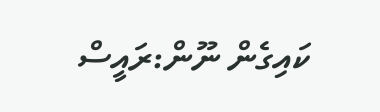ކައިގެން ނޫން:ރައީސް